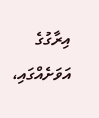އިރާގުގެ އަވަށެއްގައި،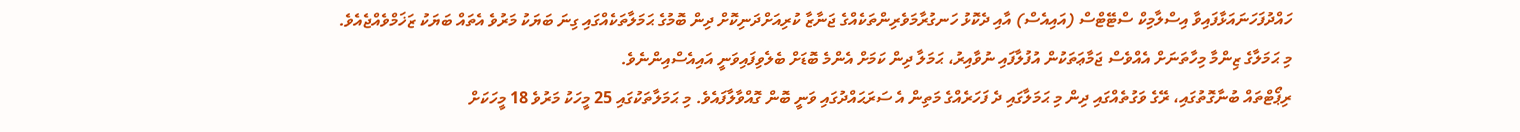ހައްދުފަހަނައަޅާފައިވާ އިސްލާމިކް ސްޓޭޓްސް (އައިއެސް) އާއި ދެކޮޅު ހަނގުރާމަވެރިންތަކެއްގެ ޖަނާޒާ ކުރިއަށްދަނިކޮށް ދިން ބޮމުގެ ޙަމަލާތަކެއްގައި ގިނަ ބަޔަކު މަރުވެ އެތައް ބަޔަކު ޒަޚަމްވެއްޖެއެވެ.
މި ޙަމަލާގެ ޒިންމާ މިހާތަނަށް އެއްވެސް ޖަމާޢަތަކުން އުފުލާފައި ނުވާއިރު، ޙަމަލާ ދިން ކަމަށް އެންމެ ބޮޑަށް ބެލެވިފައިވަނީ އައިއެސްއިންނެވެ.
ރިޕޯޓްތައް ބުނާގޮތުގައި، ރޭގެ ވަގުތެއްގައި ދިން މި ޙަމަލާގައި ދެ ފަހަރެއްގެ މަތިން އެ ސަރަޙައްދުގައި ވަނީ ބޮން ގޮއްވާލާފައެވެ. މި ޙަމަލާތަކުގައި 25 މީހަކު މަރުވެ 18 މީހަކަށް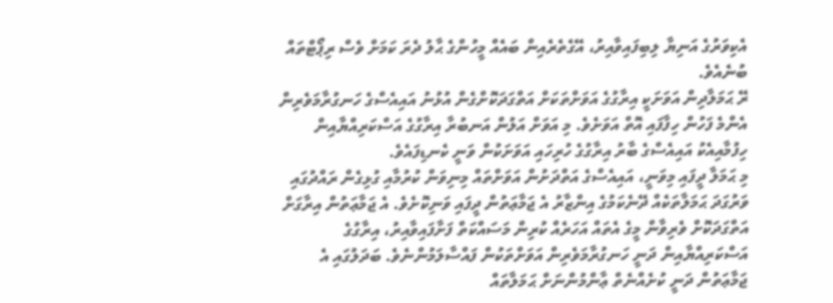އެކިވަރުގެ އަނިޔާ ލިބިފައިވާއިރު، އޭގެތެރެއިން ބައެއް މީހުންގެ ޙާލު ދެރަ ކަމަށް ވެސް ރިޕޯޓްތައް ބުނެއެވެ.
ރޭ ޙަމަލާދިން އަވަށަކީ އިރާގުގެ އަވަށްތަކަށް އަތްގަދަކޮށްގެން އުޅުނު އައިއެސްގެ ހަނގުރާމަވެރިން އެންމެ ފަހުން ހިފާފައި އޮތް އަވަށެވެ. މި އަވަށް އަލުން އަނބުރާ އިރާގުގެ އަސްކަރިއްޔާއިން ހިފުމާއިއެކު އައިއެސްގެ ބާރު އިރާގުގެ ހުރިހައި އަވަށަކުން ވަނީ ކެނޑިފައެވެ.
މި ޙަމަލާ ދީފައި މިވަނީ، އައިއެސްގެ އަތްދަށުން އަވަށްތައް މިނިވަން ކުރުމާއި ގުޅިގެން ރައްދުގައި ވަރުގަދަ ޙަމަލާތަކެއް ދޭނެކަމުގެ އިންޒާރު އެ ޖަމާޢަތުން ދީފައި ވަނިކޮށެވެ. އެ ޖަމާޢަތުން އިރާގަށް އަތްގަދަކޮށް ވެރިވާން މީގެ އެތައް އަހަރެއް ކުރިން މަސައްކަތް ފަށާފައިވާއިރު، އިރާގުގެ އަސްކަރިއްޔާއިން ދަނީ ހަނގުރާމަވެރިން އަވަށްތަކުން ފައްސާލަމުންނެވެ. ބަދަލުގައި އެ ޖަމާޢަތުން ދަނީ ކުށެއްނެތް ޢާންމުންނަށް ޙަމަލާތައް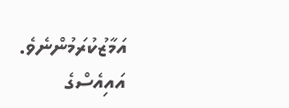އަމާޒުކުރަމުންނެވެ.
އައިއެސްގެ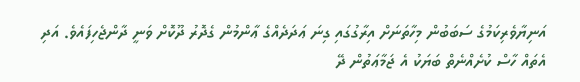އަނިޔާވެރިކަމުގެ ސަބަބުން މިހާތަނަށް އިރާގުގައި ގިނަ ޢަދަދެއްގެ ޢާންމުން ގެދޮރު ދޫކޮށް ވަނީ ދާންޖެހިފައެވެ. އަދި އެތައް ހާސް ކުށެއްނެތް ބަޔަކު އެ ޖަމާޢަތުން ދޭ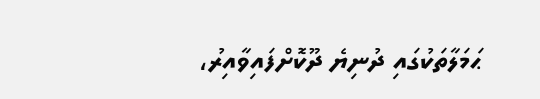ޙަމަލާތަކުގައި ދުނިޔެ ދޫކޮށްފައިވާއިރު،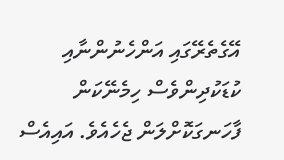އޭގެތެރޭގައި އަންހެނުންނާއި ކުޑަކުދިންވެސް ހިމެނޭކަން ފާހަނގަކޮށްލަން ޖެހެއެވެ. އައިއެސް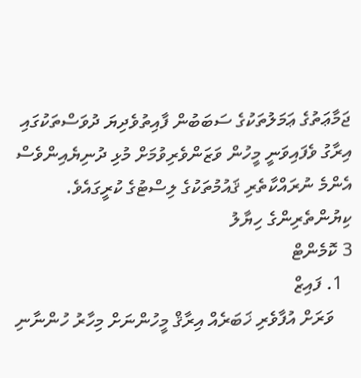ޖަމާޢަތުގެ ޢަމަލުތަކުގެ ސަބަބުން ފާއިތުވެދިޔަ ދުވަސްތަކުގައި އިރާގު ވެފައިވަނީ މީހުން ވަޒަންވެރިވުމަށް މުޅި ދުނިޔެއިންވެސް އެންމެ ނުރައްކާތެރި ޤައުމުތަކުގެ ލިސްޓުގެ ކުރީގައެވެ.
ކިޔުންތެރިންގެ ހިޔާލު
3 ކޮމެންޓް
  1. ފައިޒް
    ވަރަށް އުފާވެރި ޚަބަރެއް އިރާޤް މީހުންނަށް މިހާރު ހުންނާނި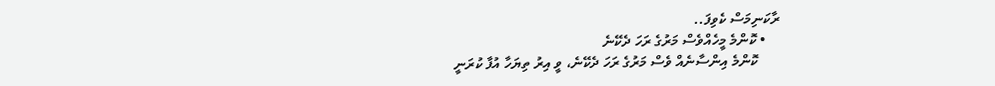ރާކަނިމަސް ކެވިފަ..
    • ކޮންމެ މީހެއްވެސް މަރުގެ ރަހަ ދެކޭނެ
      ކޮންމެ އިންސާނެއް ވެސް މަރުގެ ރަހަ ދެކޭނެ، ވީ އިރު ތިޔަހާ އުފާ ކުރަނީ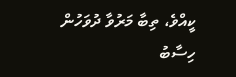ކީއްވެ، ތިބާ މަރުވާ ދުވަހުން ހިސާބު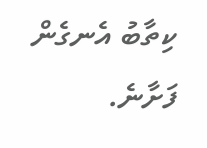ކިތާބު އެނގެން ފަށާނެ.